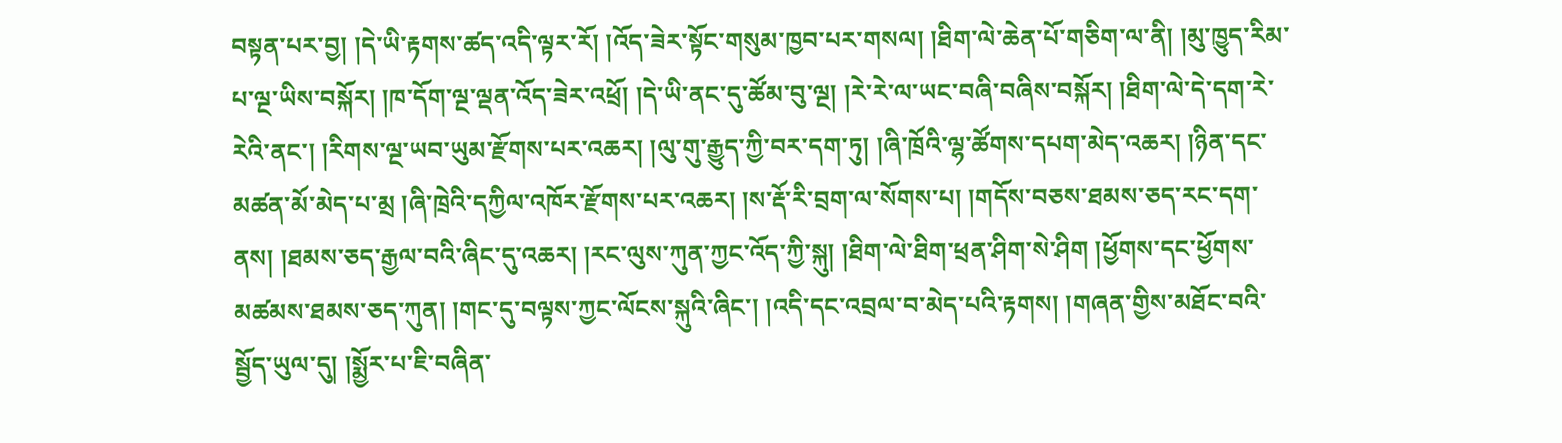བསྟན་པར་བྱ། །དེ་ཡི་རྟགས་ཚད་འདི་ལྟར་རོ། །འོད་ཟེར་སྟོང་གསུམ་ཁྱབ་པར་གསལ། །ཐིག་ལེ་ཆེན་པོ་གཅིག་ལ་ནི། །མུ་ཁྱུད་རིམ་པ་ལྔ་ཡིས་བསྐོར། །ཁ་དོག་ལྔ་ལྡན་འོད་ཟེར་འཕྲོ། །དེ་ཡི་ནང་དུ་ཚོམ་བུ་ལྔ། །རེ་རེ་ལ་ཡང་བཞི་བཞིས་བསྐོར། །ཐིག་ལེ་དེ་དག་རེ་རེའི་ནང་། །རིགས་ལྔ་ཡབ་ཡུམ་རྫོགས་པར་འཆར། །ལུ་གུ་རྒྱུད་ཀྱི་བར་དག་ཏུ། །ཞི་ཁྲོའི་ལྷ་ཚོགས་དཔག་མེད་འཆར། །ཉིན་དང་མཚན་མོ་མེད་པ་མྲ །ཞི་ཁྲེའི་དཀྱིལ་འཁོར་རྫོགས་པར་འཆར། །ས་རྡོ་རི་བྲག་ལ་སོགས་པ། །གདོས་བཅས་ཐམས་ཅད་རང་དག་ནས། །ཐམས་ཅད་རྒྱལ་བའི་ཞིང་དུ་འཆར། །རང་ལུས་ཀུན་ཀྱང་འོད་ཀྱི་སྐུ། །ཐིག་ལེ་ཐིག་ཕྲན་ཤིག་སེ་ཤིག །ཕྱོགས་དང་ཕྱོགས་མཚམས་ཐམས་ཅད་ཀུན། །གང་དུ་བལྟས་ཀྱང་ལོངས་སྐུའི་ཞིང་། །འདི་དང་འབྲལ་བ་མེད་པའི་རྟགས། །གཞན་གྱིས་མཐོང་བའི་སྦྱོད་ཡུལ་དུ། །སྨྱོར་པ་ཇི་བཞིན་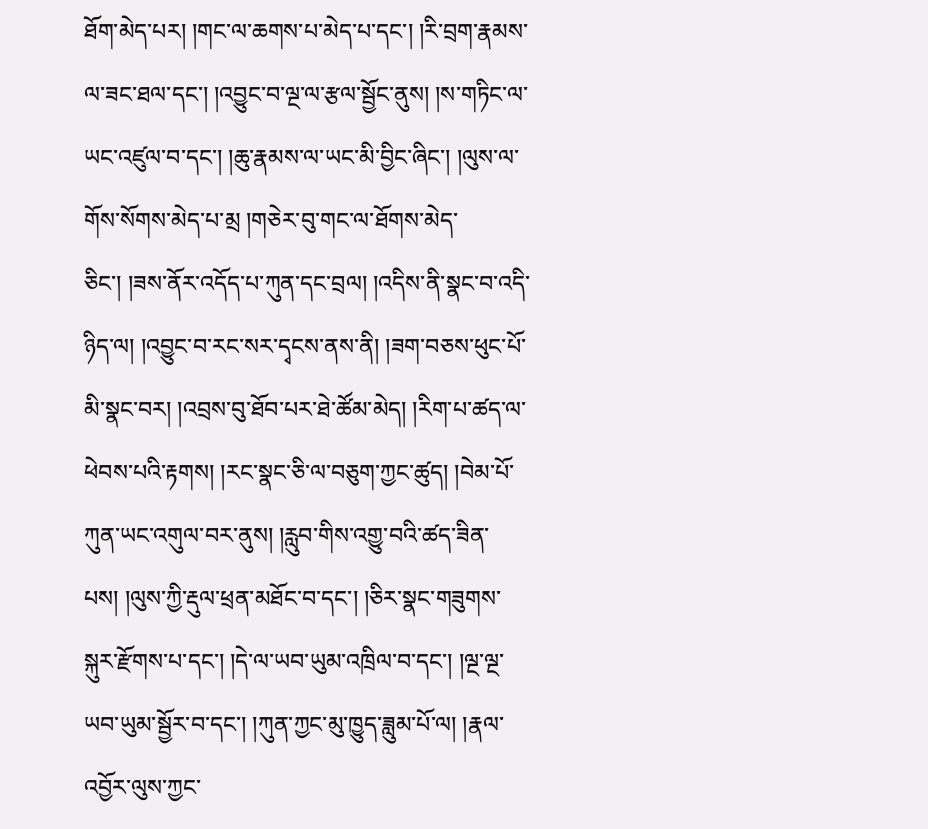ཐོག་མེད་པར། །གང་ལ་ཆགས་པ་མེད་པ་དང་། །རི་བྲག་རྣམས་ལ་ཟང་ཐལ་དང་། །འབྱུང་བ་ལྔ་ལ་རྩལ་སྦྱོང་ནུས། །ས་གཏིང་ལ་ཡང་འཛུལ་བ་དང་། །ཆུ་རྣམས་ལ་ཡང་མི་བྱིང་ཞིང་། །ལུས་ལ་གོས་སོགས་མེད་པ་མྲ །གཅེར་བུ་གང་ལ་ཐོགས་མེད་ཅིང་། །ཟས་ནོར་འདོད་པ་ཀུན་དང་བྲལ། །འདིས་ནི་སྣང་བ་འདི་ཉིད་ལ། །འབྱུང་བ་རང་སར་དྭངས་ནས་ནི། །ཟག་བཅས་ཕུང་པོ་མི་སྣང་བར། །འབྲས་བུ་ཐོབ་པར་ཐེ་ཚོམ་མེད། །རིག་པ་ཚད་ལ་ཕེབས་པའི་རྟགས། །རང་སྣང་ཅི་ལ་བཅུག་ཀྱང་ཚུད། །བེམ་པོ་ཀུན་ཡང་འགུལ་བར་ནུས། །རླུབ་གིས་འགྱུ་བའི་ཚད་ཟིན་པས། །ལུས་ཀྱི་རྡུལ་ཕྲན་མཐོང་བ་དང་། །ཅིར་སྣང་གཟུགས་སྐུར་རྫོགས་པ་དང་། །དེ་ལ་ཡབ་ཡུམ་འཁྲིལ་བ་དང་། །ལྔ་ལྔ་ཡབ་ཡུམ་སྦྱོར་བ་དང་། །ཀུན་ཀྱང་མུ་ཁྱུད་ཟླུམ་པོ་ལ། །རྣལ་འབྱོར་ལུས་ཀྱང་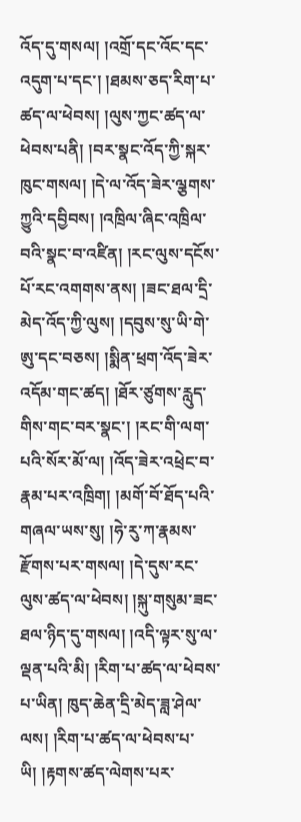འོད་དུ་གསལ། །འགྲོ་དང་འོང་དང་འདུག་པ་དང་། །ཐམས་ཅད་རིག་པ་ཚད་ལ་ཕེབས། །ལུས་ཀྱང་ཚད་ལ་ཕེབས་པནི། །བར་སྣང་འོད་ཀྱི་སྐར་ཁུང་གསལ། །དེ་ལ་འོད་ཟེར་ལྕགས་ཀྱུའི་དབྱིབས། །འཁྲིལ་ཞིང་འཁྲིལ་བའི་སྣང་བ་འཛིན། །རང་ལུས་དངོས་པོ་རང་འགགས་ནས། །ཟང་ཐལ་དྲི་མེད་འོད་ཀྱི་ལུས། །དབུས་སུ་ཡི་གེ་ཨུ་དང་བཅས། །སྨིན་ཕྲག་འོད་ཟེར་འདོམ་གང་ཚད། །ཐོར་ཙུགས་རླུད་གིས་གང་བར་སྣང་། །རང་གི་ལག་པའི་སོར་མོ་ལ། །འོད་ཟེར་འཕྲེང་བ་རྣམ་པར་འཁྲིག། །མགོ་བོ་ཐོད་པའི་གཞལ་ཡས་སུ། །ཧེ་རུ་ཀ་རྣམས་རྫོགས་པར་གསལ། །དེ་དུས་རང་ལུས་ཚད་ལ་ཕེབས། །སྐུ་གསུམ་ཟང་ཐལ་ཉིད་དུ་གསལ། །འདི་ལྟར་སུ་ལ་ལྡན་པའི་མི། །རིག་པ་ཚད་ལ་ཕེབས་པ་ཡིན། ཁུད་ཆེན་དྲི་མེད་ཟླ་ཤེལ་ལས། །རིག་པ་ཚད་ལ་ཕེབས་པ་ཡི། །རྟགས་ཚད་ལེགས་པར་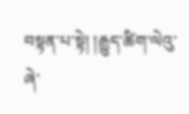བསྟན་པ་སྟེ། །རྒྱུད་ཚིག་ལེའུ་ཞེ་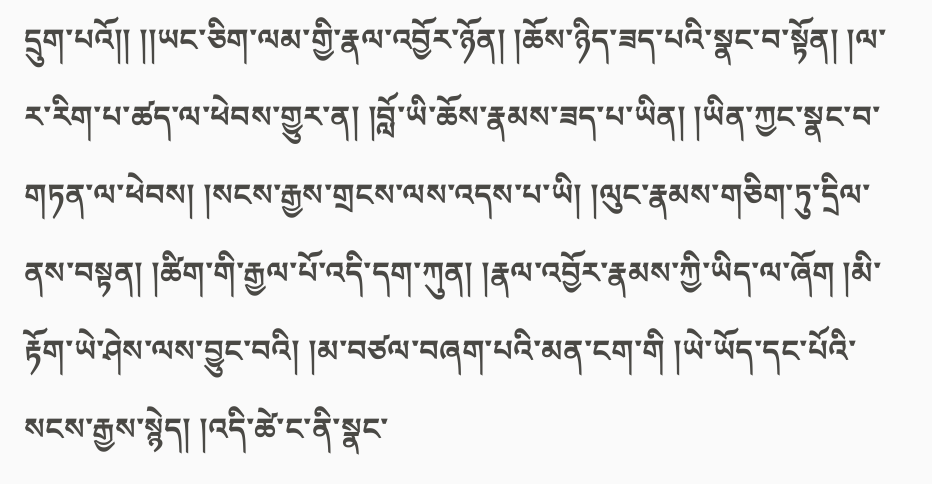དྲུག་པའོ།། །།ཡང་ཅིག་ལམ་གྱི་རྣལ་འབྱོར་ཉོན། །ཆོས་ཉིད་ཟད་པའི་སྣང་བ་སྟོན། །ལ་ར་རིག་པ་ཚད་ལ་ཕེབས་གྱུར་ན། །བློ་ཡི་ཆོས་རྣམས་ཟད་པ་ཡིན། །ཡིན་ཀྱང་སྣང་བ་གཏན་ལ་ཕེབས། །སངས་རྒྱས་གྲངས་ལས་འདས་པ་ཡི། །ལུང་རྣམས་གཅིག་ཏུ་དྲིལ་ནས་བསྟན། །ཚིག་གི་རྒྱལ་པོ་འདི་དག་ཀུན། །རྣལ་འབྱོར་རྣམས་ཀྱི་ཡིད་ལ་ཞོག །མི་རྟོག་ཡེ་ཤེས་ལས་བྱུང་བའི། །མ་བཙལ་བཞག་པའི་མན་ངག་གི །ཡེ་ཡོད་དང་པོའི་སངས་རྒྱས་སྙེད། །འདི་ཚེ་ང་ནི་སྣང་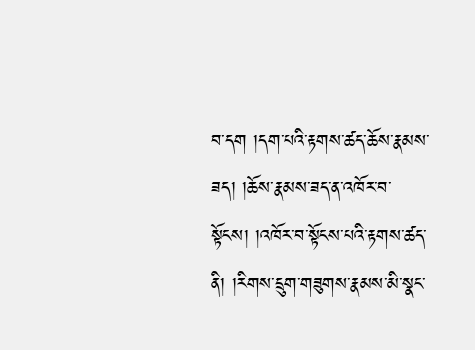བ་དག །དག་པའི་རྟགས་ཚད་ཆོས་རྣམས་ཟད། །ཆོས་རྣམས་ཟད་ན་འཁོར་བ་སྟོངས། །འཁོར་བ་སྟོངས་པའི་རྟགས་ཚད་ནི། །རིགས་དྲུག་གཟུགས་རྣམས་མི་སྣང་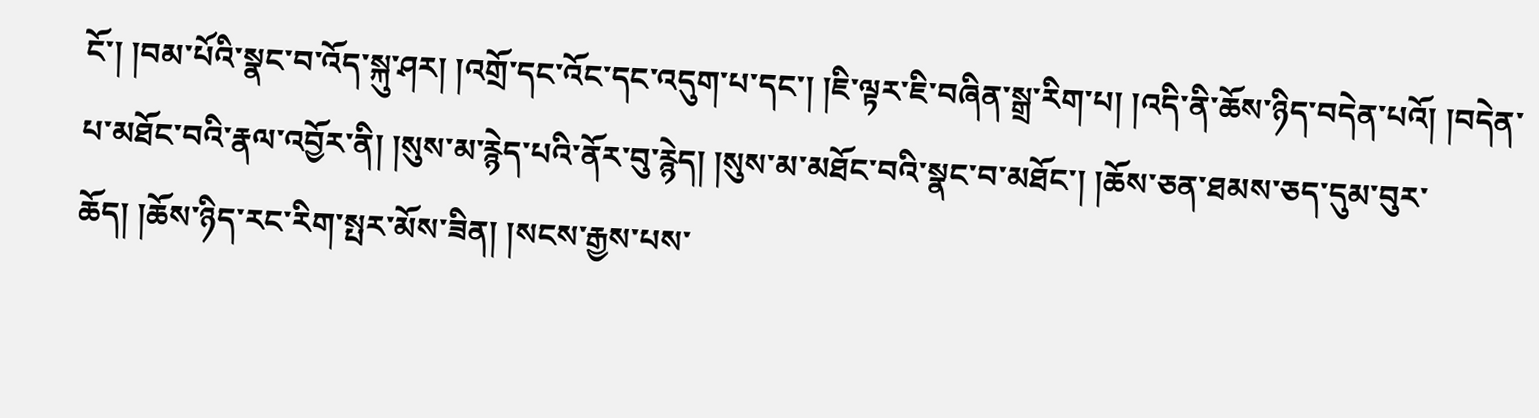ངོ་། །བམ་པོའི་སྣང་བ་འོད་སྐུ་ཤར། །འགྲོ་དང་འོང་དང་འདུག་པ་དང་། །ཇི་ལྟར་ཇི་བཞིན་སྒྲ་རིག་པ། །འདི་ནི་ཆོས་ཉིད་བདེན་པའོ། །བདེན་པ་མཐོང་བའི་རྣལ་འབྱོར་ནི། །སུས་མ་རྙེད་པའི་ནོར་བུ་རྙེད། །སུས་མ་མཐོང་བའི་སྣང་བ་མཐོང་། །ཆོས་ཅན་ཐམས་ཅད་དུམ་བུར་ཆོད། །ཆོས་ཉིད་རང་རིག་སྤར་མོས་ཟིན། །སངས་རྒྱས་པས་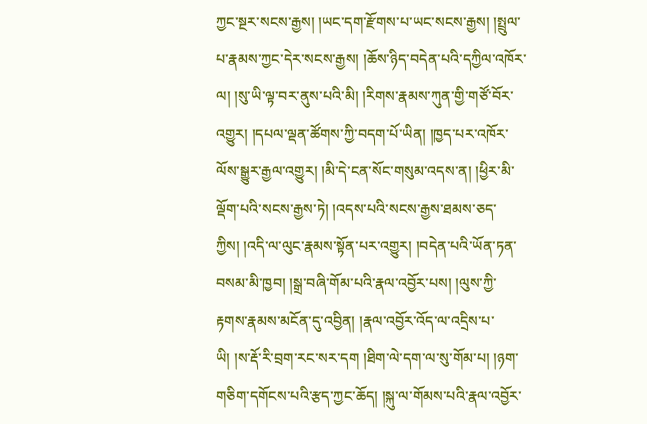ཀྱང་སྔར་སངས་རྒྱས། །ཡང་དག་རྫོགས་པ་ཡང་སངས་རྒྱས། །སྤྲུལ་པ་རྣམས་ཀྱང་དེར་སངས་རྒྱས། །ཆོས་ཉིད་བདེན་པའི་དཀྱིལ་འཁོར་ལ། །སུ་ཡི་ལྟ་བར་ནུས་པའི་མི། །རིགས་རྣམས་ཀུན་གྱི་གཙོ་བོར་འགྱུར། །དཔལ་ལྡན་ཚོགས་ཀྱི་བདག་པོ་ཡིན། །ཁྱད་པར་འཁོར་ལོས་སྒྱུར་རྒྱལ་འགྱུར། །མི་དེ་ངན་སོང་གསུམ་འདས་ན། །ཕྱིར་མི་ལྡོག་པའི་སངས་རྒྱས་ཏེ། །འདས་པའི་སངས་རྒྱས་ཐམས་ཅད་ཀྱིས། །འདི་ལ་ལུང་རྣམས་སྟོན་པར་འགྱུར། །བདེན་པའི་ཡོན་ཏན་བསམ་མི་ཁྱབ། །སྒྲ་བཞི་གོམ་པའི་རྣལ་འབྱོར་པས། །ལུས་ཀྱི་རྟགས་རྣམས་མངོན་དུ་འབྱིན། །རྣལ་འབྱོར་འོད་ལ་འདྲིས་པ་ཡི། །ས་རྡོ་རི་བྲག་རང་སར་དག །ཐིག་ལེ་དག་ལ་སུ་གོམ་པ། །ཉག་གཅིག་དགོངས་པའི་རྩད་ཀྱང་ཆོད། །སྐུ་ལ་གོམས་པའི་རྣལ་འབྱོར་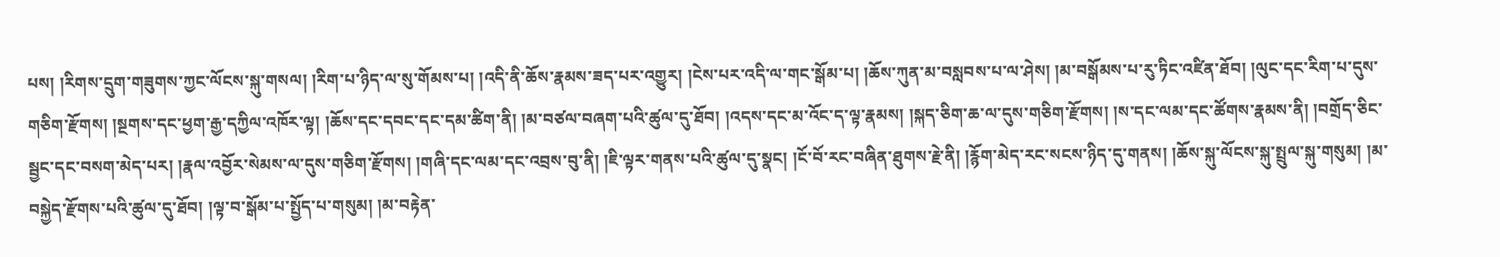པས། །རིགས་དྲུག་གཟུགས་ཀྱང་ལོངས་སྐུ་གསལ། །རིག་པ་ཉིད་ལ་སུ་གོམས་པ། །འདི་ནི་ཆོས་རྣམས་ཟད་པར་འགྱུར། །ངེས་པར་འདི་ལ་གང་སྒོམ་པ། །ཆོས་ཀུན་མ་བསླབས་པ་ལ་ཤེས། །མ་བསྒོམས་པ་རུ་ཏིང་འཛིན་ཐོབ། །ལུང་དང་རིག་པ་དུས་གཅིག་རྫོགས། །སྔགས་དང་ཕྱག་རྒྱ་དཀྱིལ་འཁོར་ལྟ། །ཆོས་དང་དབང་དང་དམ་ཚིག་ནི། །མ་བཙལ་བཞག་པའི་ཚུལ་དུ་ཐོབ། །འདས་དང་མ་འོང་ད་ལྟ་རྣམས། །སྐད་ཅིག་ཆ་ལ་དུས་གཅིག་རྫོགས། །ས་དང་ལམ་དང་ཚོགས་རྣམས་ནི། །བགྲོད་ཅིང་སྦྱང་དང་བསག་མེད་པར། །རྣལ་འབྱོར་སེམས་ལ་དུས་གཅིག་རྫོགས། །གཞི་དང་ལམ་དང་འབྲས་བུ་ནི། །ཇི་ལྟར་གནས་པའི་ཚུལ་དུ་སྣང། །ངོ་བོ་རང་བཞིན་ཐུགས་རྗེ་ནི། །རྙོག་མེད་རང་སངས་ཉིད་དུ་གནས། །ཆོས་སྐུ་ལོངས་སྐུ་སྤྲུལ་སྐུ་གསུམ། །མ་བསྐྱེད་རྫོགས་པའི་ཚུལ་དུ་ཐོབ། །ལྟ་བ་སྒོམ་པ་སྤྱོད་པ་གསུམ། །མ་བརྟེན་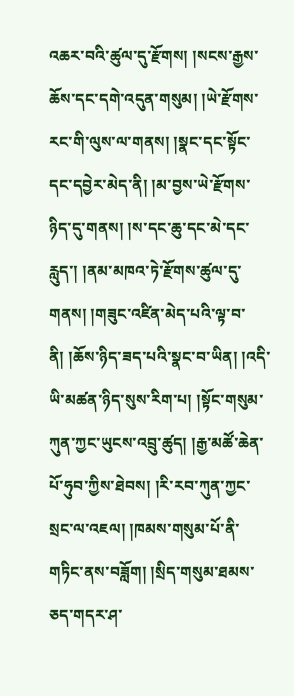འཆར་བའི་ཚུལ་དུ་རྫོགས། །སངས་རྒྱས་ཆོས་དང་དགེ་འདུན་གསུམ། །ཡེ་རྫོགས་རང་གི་ལུས་ལ་གནས། །སྣང་དང་སྟོང་དང་དབྱེར་མེད་ནི། །མ་བྱས་ཡེ་རྫོགས་ཉིད་དུ་གནས། །ས་དང་ཆུ་དང་མེ་དང་རླུད་། །ནམ་མཁའ་ཏེ་རྫོགས་ཚུལ་དུ་གནས། །གཟུང་འཛིན་མེད་པའི་ལྟ་བ་ནི། །ཆོས་ཉིད་ཟད་པའི་སྣང་བ་ཡིན། །འདི་ཡི་མཚན་ཉིད་སུས་རིག་པ། །སྟོང་གསུམ་ཀུན་ཀྱང་ཡུངས་འབྲུ་ཚུད། །རྒྱ་མཚོ་ཆེན་པོ་ཧུབ་ཀྱིས་ཐེབས། །རི་རབ་ཀུན་ཀྱང་སྲང་ལ་འཇལ། །ཁམས་གསུམ་པོ་ནི་གཏིང་ནས་བཟློག། །སྲིད་གསུམ་ཐམས་ཅད་གདར་ཤ་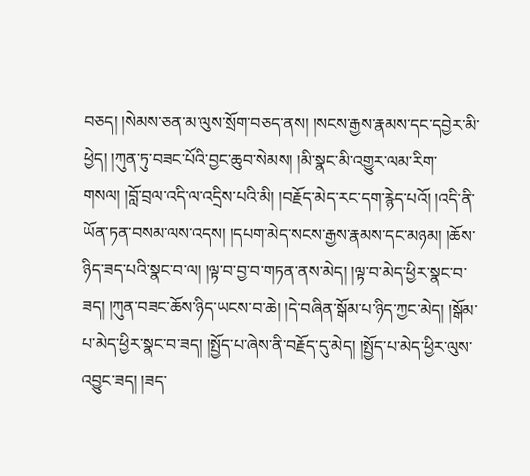བཅད། །སེམས་ཅན་མ་ལུས་སྲོག་བཅད་ནས། །སངས་རྒྱས་རྣམས་དང་དབྱེར་མི་ཕྱེད། །ཀུན་ཏུ་བཟང་པོའི་བྱང་ཆུབ་སེམས། །མི་སྣང་མི་འགྱུར་ལམ་རིག་གསལ། །བློ་བྲལ་འདི་ལ་འདྲིས་པའི་མི། །བརྗོད་མེད་རང་དག་རྙེད་པའོ། །འདི་ནི་ཡོན་ཏན་བསམ་ལས་འདས། །དཔག་མེད་སངས་རྒྱས་རྣམས་དང་མཉམ། །ཆོས་ཉིད་ཟད་པའི་སྣང་བ་ལ། །ལྟ་བ་བྱ་བ་གཏན་ནས་མེད། །ལྟ་བ་མེད་ཕྱིར་སྣང་བ་ཟད། །ཀུན་བཟང་ཆོས་ཉིད་ཡངས་བ་ཆེ། །དེ་བཞིན་སྒོམ་པ་ཉིད་ཀྱང་མེད། །སྒོམ་པ་མེད་ཕྱིར་སྣང་བ་ཟད། །སྤྱོད་པ་ཞེས་ནི་བརྗོད་དུ་མེད། །སྤྱོད་པ་མེད་ཕྱིར་ལུས་འབྱུང་ཟད། །ཟད་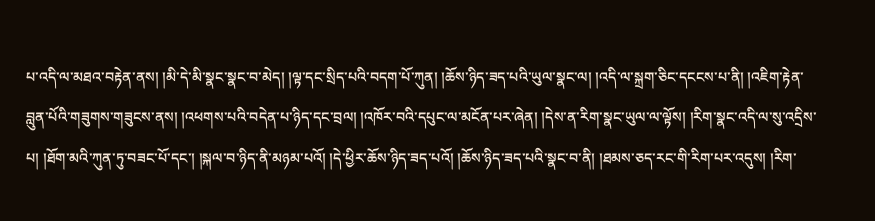པ་འདི་ལ་མཐའ་བརྟེན་ནས། །མི་དེ་མི་སྣང་སྣང་བ་མེད། །ལྟ་དང་སྲིད་པའི་བདག་པོ་ཀུན། །ཆོས་ཉིད་ཟད་པའི་ཡུལ་སྣང་ལ། །འདི་ལ་སྐྲག་ཅིང་དངངས་པ་ནི། །འཇིག་རྟེན་བླུན་པོའི་གཟུགས་གཟུངས་ནས། །འཕགས་པའི་བདེན་པ་ཉིད་དང་བྲལ། །འཁོར་བའི་དཔུང་ལ་མངོན་པར་ཞེན། །དེས་ན་རིག་སྣང་ཡུལ་ལ་ལྟོས། །རིག་སྣང་འདི་ལ་སུ་འདྲིས་པ། །ཐོག་མའི་ཀུན་ཏུ་བཟང་པོ་དང་། །སྐལ་བ་ཉིད་ནི་མཉམ་པའོ། །དེ་ཕྱིར་ཆོས་ཉིད་ཟད་པའོ། །ཆོས་ཉིད་ཟད་པའི་སྣང་བ་ནི། །ཐམས་ཅད་རང་གི་རིག་པར་འདུས། །རིག་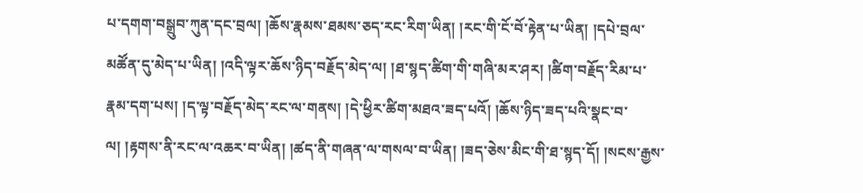པ་དགག་བསྒྲུབ་ཀུན་དང་བྲལ། །ཆོས་རྣམས་ཐམས་ཅད་རང་རིག་ཡིན། །རང་གི་ངོ་བོ་རྟེན་པ་ཡིན། །དཔེ་བྲལ་མཚོན་དུ་མེད་པ་ཡིན། །འདི་ལྟར་ཆོས་ཉིད་བརྗོད་མེད་ལ། །ཐ་སྙད་ཚིག་གི་གཞི་མར་ཤར། །ཚིག་བརྗོད་རིམ་པ་རྣམ་དག་པས། །ད་ལྟ་བརྗོད་མེད་རང་ལ་གནས། །དེ་ཕྱིར་ཚིག་མཐའ་ཟད་པའོ། །ཆོས་ཉིད་ཟད་པའི་སྣང་བ་ལ། །རྟགས་ནི་རང་ལ་འཆར་བ་ཡིན། །ཚད་ནི་གཞན་ལ་གསལ་བ་ཡིན། །ཟད་ཅེས་མིང་གི་ཐ་སྙད་དོ། །སངས་རྒྱས་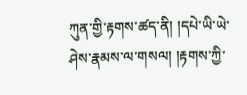ཀུན་གྱི་རྟགས་ཚད་ནི། །དཔེ་ཡི་ཡེ་ཤེས་རྣམས་ལ་གསལ། །རྟགས་ཀྱི་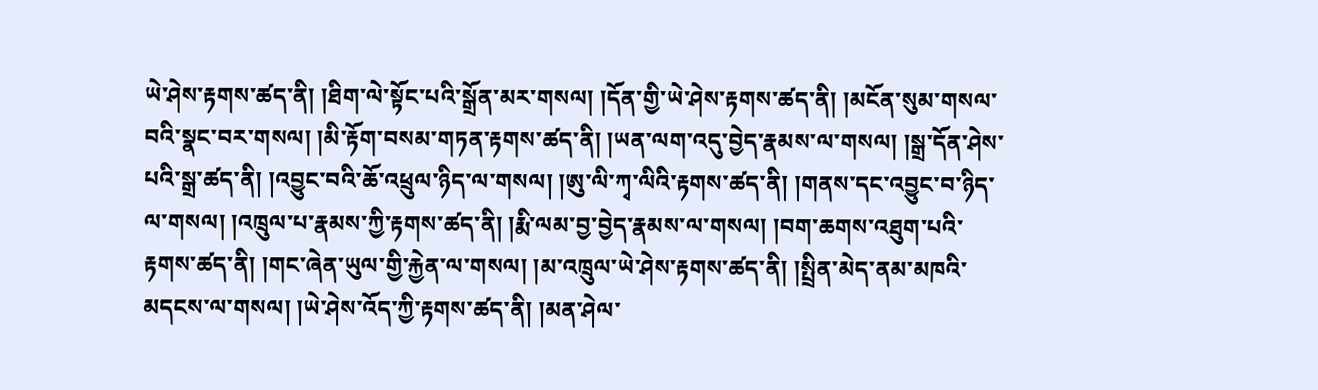ཡེ་ཤེས་རྟགས་ཚད་ནི། །ཐིག་ལེ་སྟོང་པའི་སྒྲོན་མར་གསལ། །དོན་གྱི་ཡེ་ཤེས་རྟགས་ཚད་ནི། །མངོན་སུམ་གསལ་བའི་སྣང་བར་གསལ། །མི་རྟོག་བསམ་གཏན་རྟགས་ཚད་ནི། །ཡན་ལག་འདུ་བྱེད་རྣམས་ལ་གསལ། །སྒྲ་དོན་ཤེས་པའི་སྒྲ་ཚད་ནི། །འབྱུང་བའི་ཆོ་འཕྲུལ་ཉིད་ལ་གསལ། །ཨུ་ལི་ཀྭ་ལིའི་རྟགས་ཚད་ནི། །གནས་དང་འབྱུང་བ་ཉིད་ལ་གསལ། །འཁྲུལ་པ་རྣམས་ཀྱི་རྟགས་ཚད་ནི། །རྨི་ལམ་བྱ་བྱེད་རྣམས་ལ་གསལ། །བག་ཆགས་འཐུག་པའི་རྟགས་ཚད་ནི། །གང་ཞེན་ཡུལ་གྱི་རྐྱེན་ལ་གསལ། །མ་འཁྲུལ་ཡེ་ཤེས་རྟགས་ཚད་ནི། །སྤྲིན་མེད་ནམ་མཁའི་མདངས་ལ་གསལ། །ཡེ་ཤེས་འོད་ཀྱི་རྟགས་ཚད་ནི། །མན་ཤེལ་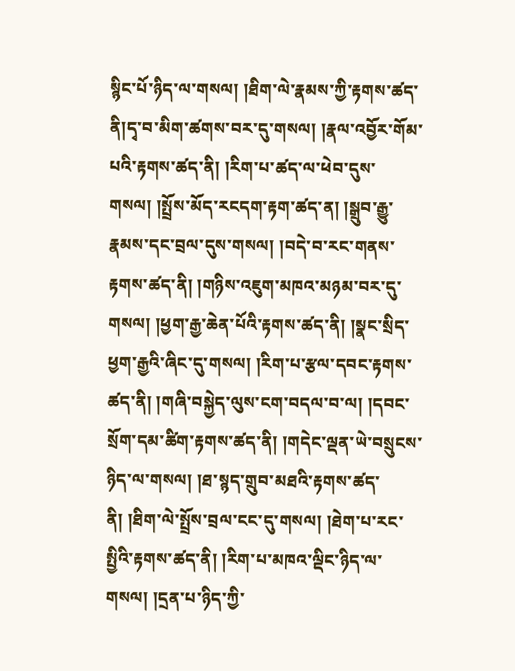སྙིང་པོ་ཉིད་ལ་གསལ། །ཐིག་ལེ་རྣམས་ཀྱི་རྟགས་ཚད་ནི།དྭ་བ་མིག་ཚགས་བར་དུ་གསལ། །རྣལ་འབྱོར་གོམ་པའི་རྟགས་ཚད་ནི། །རིག་པ་ཚད་ལ་ཕེབ་དུས་གསལ། །སྤྲོས་མོད་རངདག་རྟག་ཚད་ན། །སྒྲུབ་རྒྱུ་རྣམས་དང་བྲལ་དུས་གསལ། །བདེ་བ་རང་གནས་རྟགས་ཚད་ནི། །གཉིས་འཇུག་མཁའ་མཉམ་བར་དུ་གསལ། །ཕྱག་རྒྱ་ཆེན་པོའི་རྟགས་ཚད་ནི། །སྣང་སྲིད་ཕྱག་རྒྱའི་ཞིང་དུ་གསལ། །རིག་པ་རྩལ་དབང་རྟགས་ཚད་ནི། །གཞི་བསྐྱེད་ལུས་ངག་བདལ་བ་ལ། །དབང་སྲོག་དམ་ཚིག་རྟགས་ཚད་ནི། །གདེང་ལྡན་ཡེ་བསྲུངས་ཉིད་ལ་གསལ། །ཐ་སྙད་གྲུབ་མཐའི་རྟགས་ཚད་ནི། །ཐིག་ལེ་སྤྲོས་བྲལ་ངང་དུ་གསལ། །ཐེག་པ་རང་སྤྱིའི་རྟགས་ཚད་ནི། །རིག་པ་མཁའ་ལྡིང་ཉིད་ལ་གསལ། །དྲན་པ་ཉིད་ཀྱི་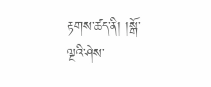རྟགས་ཚད་ནི། །སྒོ་ལྔའི་ཤེས་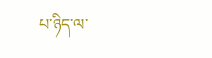པ་ཉིད་ལ་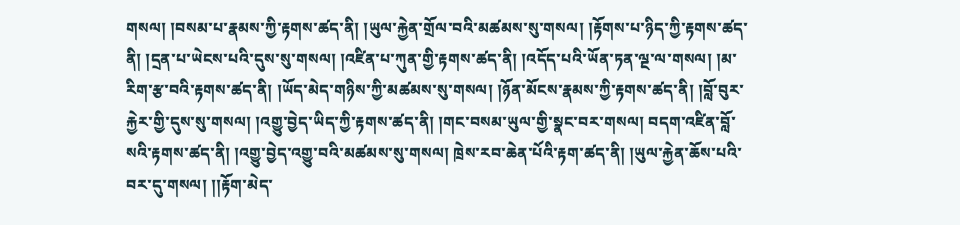གསལ། །བསམ་པ་རྣམས་ཀྱི་རྟགས་ཚད་ནི། །ཡུལ་རྐྱེན་གྲོལ་བའི་མཚམས་སུ་གསལ། །རྟོགས་པ་ཉིད་ཀྱི་རྟགས་ཚད་ནི། །དྲན་པ་ཡེངས་པའི་དུས་སུ་གསལ། །འཛིན་པ་ཀུན་གྱི་རྟགས་ཚད་ནི། །འདོད་པའི་ཡོན་ཏན་ལྔ་ལ་གསལ། །མ་རིག་རྩ་བའི་རྟགས་ཚད་ནི། །ཡོད་མེད་གཉིས་ཀྱི་མཚམས་སུ་གསལ། །ཉོན་མོངས་རྣམས་ཀྱི་རྟགས་ཚད་ནི། །བློ་བུར་རྐྱེར་གྱི་དུས་སུ་གསལ། །འགྱུ་བྱེད་ཡིད་ཀྱི་རྟགས་ཚད་ནི། །གང་བསམ་ཡུལ་གྱི་སྣང་བར་གསལ། བདག་འཛིན་བློ་སའི་རྟགས་ཚད་ནི། །འགྱུ་བྱེད་འགྱུ་བའི་མཚམས་སུ་གསལ། ཁྲེས་རབ་ཆེན་པོའི་རྟག་ཚད་ནི། །ཡུལ་རྐྱེན་ཆོས་པའི་བར་དུ་གསལ། །།རྟོག་མེད་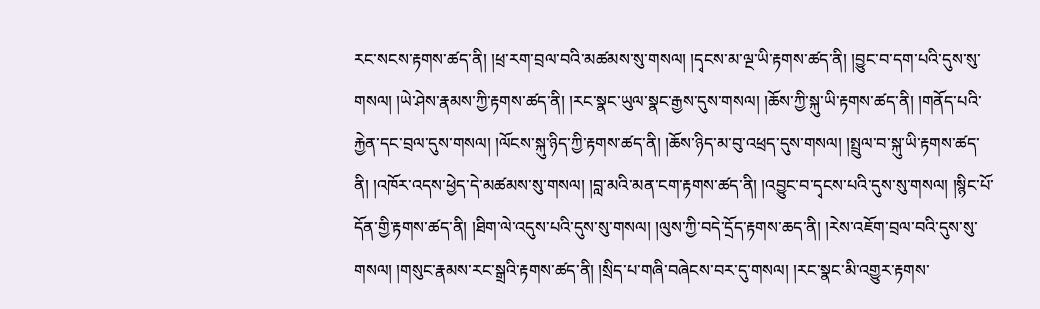རང་སངས་རྟགས་ཚད་ནི། །ཕྲ་རག་བྲལ་བའི་མཚམས་སུ་གསལ། །དྭངས་མ་ལྔ་ཡི་རྟགས་ཚད་ནི། །བྱུང་བ་དག་པའི་དུས་སུ་གསལ། །ཡེ་ཤེས་རྣམས་ཀྱི་རྟགས་ཚད་ནི། །རང་སྣང་ཡུལ་སྣང་རྒྱས་དུས་གསལ། །ཆོས་ཀྱི་སྐུ་ཡི་རྟགས་ཚད་ནི། །གནོད་པའི་རྐྱེན་དང་བྲལ་དུས་གསལ། །ལོངས་སྐུ་ཉིད་ཀྱི་རྟགས་ཚད་ནི། །ཆོས་ཉིད་མ་བུ་འཕྲད་དུས་གསལ། །སྤྲུལ་བ་སྐུ་ཡི་རྟགས་ཚད་ནི། །འཁོར་འདས་ཕྱེད་དེ་མཚམས་སུ་གསལ། །བླ་མའི་མན་ངག་རྟགས་ཚད་ནི། །འབྱུང་བ་དྭངས་པའི་དུས་སུ་གསལ། །སྙིང་པོ་དོན་གྱི་རྟགས་ཚད་ནི། །ཐིག་ལེ་འདུས་པའི་དུས་སུ་གསལ། །ལུས་ཀྱི་བདེ་དྲོད་རྟགས་ཆད་ནི། །རེས་འཇོག་བྲལ་བའི་དུས་སུ་གསལ། །གསུང་རྣམས་རང་སྒྲའི་རྟགས་ཚད་ནི། །སྲིད་པ་གཞི་བཞེངས་བར་དུ་གསལ། །རང་སྣང་མི་འགྱུར་རྟགས་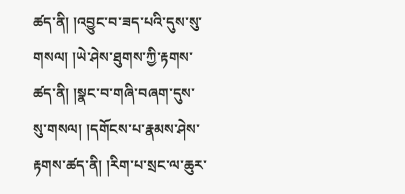ཚད་ནི། །འབྱུང་བ་ཟད་པའི་དུས་སུ་གསལ། །ཡེ་ཤེས་ཐུགས་ཀྱི་རྟགས་ཚད་ནི། །སྣང་བ་གཞི་བཞག་དུས་སུ་གསལ། །དགོངས་པ་རྣམས་ཤེས་རྟགས་ཚད་ནི། །རིག་པ་སྲང་ལ་ཆུར་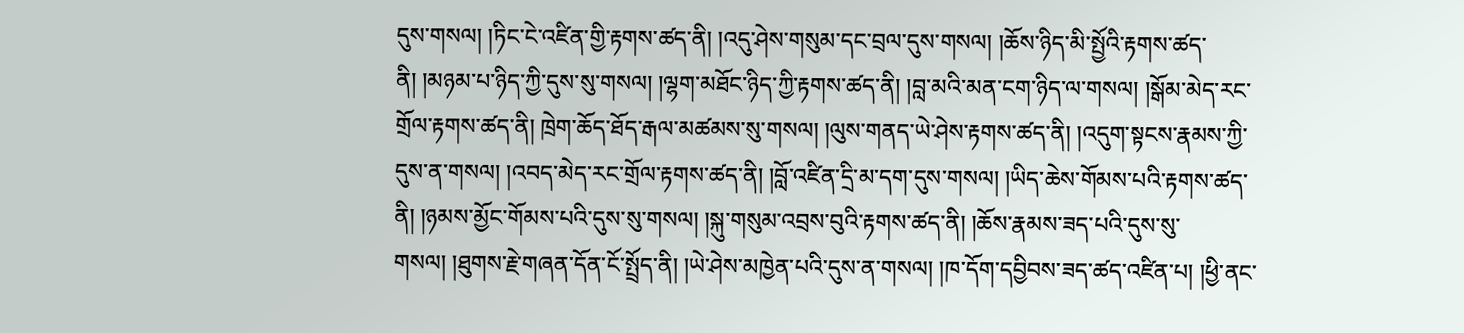དུས་གསལ། །ཏིང་ངེ་འཛིན་གྱི་རྟགས་ཚད་ནི། །འདུ་ཤེས་གསུམ་དང་བྲལ་དུས་གསལ། །ཆོས་ཉིད་མི་སྤྱོའི་རྟགས་ཚད་ནི། །མཉམ་པ་ཉིད་ཀྱི་དུས་སུ་གསལ། །ལྷག་མཐོང་ཉིད་ཀྱི་རྟགས་ཚད་ནི། །བླ་མའི་མན་ངག་ཉིད་ལ་གསལ། །སྒོམ་མེད་རང་གྲོལ་རྟགས་ཚད་ནི། ཁྲེག་ཆོད་ཐོད་རྒལ་མཚམས་སུ་གསལ། །ལུས་གནད་ཡེ་ཤེས་རྟགས་ཚད་ནི། །འདུག་སྟངས་རྣམས་ཀྱི་དུས་ན་གསལ། །འབད་མེད་རང་གྲོལ་རྟགས་ཚད་ནི། །བློ་འཛིན་དྲི་མ་དག་དུས་གསལ། །ཡིད་ཆེས་གོམས་པའི་རྟགས་ཚད་ནི། །ཉམས་མྱོང་གོམས་པའི་དུས་སུ་གསལ། །སྐུ་གསུམ་འབྲས་བུའི་རྟགས་ཚད་ནི། །ཆོས་རྣམས་ཟད་པའི་དུས་སུ་གསལ། །ཐུགས་རྗེ་གཞན་དོན་ངོ་སྤྲོད་ནི། །ཡེ་ཤེས་མཁྱེན་པའི་དུས་ན་གསལ། །ཁ་དོག་དབྱིབས་ཟད་ཚད་འཛིན་པ། །ཕྱི་ནང་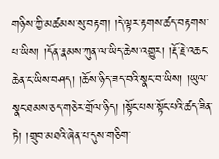གཉིས་ཀྱི་མཚམས་སུ་བརྟག། །དེ་ལྟར་རྟགས་ཚད་བརྟགས་པ་ཡིས། །དོན་རྣམས་ཀུན་ལ་ཡིད་ཆེས་འགྱུར། །རྡོ་རྗེ་འཆང་ཆེན་ང་ཡིས་བཤད། །ཆོས་ཉིད་ཟད་བའི་སྣང་བ་ཡིས། །ཡུལ་སྣང་ཐམས་ཅད་གཅེར་གྲོལ་ཉིད། །སྟོང་པས་སྟོང་པའི་ཚད་ཟིན་ཏེ། །གྲུབ་མཐའི་ཞེན་པ་དུས་གཅིག་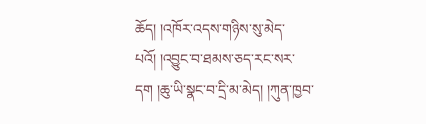ཆོད། །འཁོར་འདས་གཉིས་སུ་མེད་པའོ། །འབྱུང་བ་ཐམས་ཅད་རང་སར་དག །ཆུ་ཡི་སྣང་བ་དྲི་མ་མེད། །ཀུན་ཁྱབ་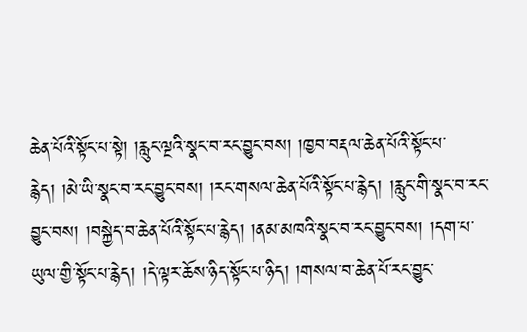ཆེན་པོའི་སྟོང་པ་སྟེ། །རླུང་ལྔའི་སྣང་བ་རང་བྱུང་བས། །ཁྱབ་བརྡལ་ཆེན་པོའི་སྟོང་པ་རྙེད། །མེ་ཡི་སྣང་བ་རང་བྱུང་བས། །རང་གསལ་ཆེན་པོའི་སྟོང་པ་རྙེད། །རླུང་གི་སྣང་བ་རང་བྱུང་བས། །བསྐྱེད་བ་ཆེན་པོའི་སྟོང་པ་རྙེད། །ནམ་མཁའི་སྣང་བ་རང་བྱུང་བས། །དག་པ་ཡུལ་གྱི་སྟོང་པ་རྙེད། །དེ་ལྟར་ཆོས་ཉིད་སྟོང་པ་ཉིད། །གསལ་བ་ཆེན་པོ་རང་བྱུང་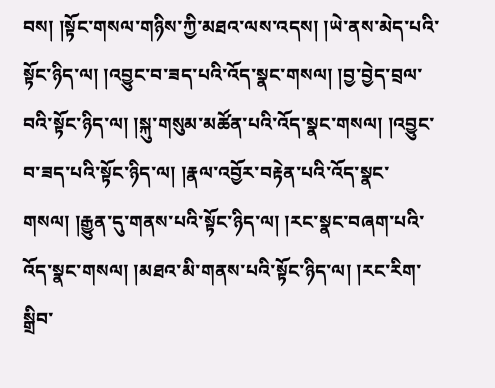བས། །སྟོང་གསལ་གཉིས་ཀྱི་མཐའ་ལས་འདས། །ཡེ་ནས་མེད་པའི་སྟོང་ཉིད་ལ། །འབྱུང་བ་ཟད་པའི་འོད་སྣང་གསལ། །བྱ་བྱེད་བྲལ་བའི་སྟོང་ཉིད་ལ། །སྐུ་གསུམ་མཚོན་པའི་འོད་སྣང་གསལ། །འབྱུང་བ་ཟད་པའི་སྟོང་ཉིད་ལ། །རྣལ་འབྱོར་བརྟེན་པའི་འོད་སྣང་གསལ། །རྒྱུན་དུ་གནས་པའི་སྟོང་ཉིད་ལ། །རང་སྣང་བཞག་པའི་འོད་སྣང་གསལ། །མཐའ་མི་གནས་པའི་སྟོང་ཉིད་ལ། །རང་རིག་སྒྲིབ་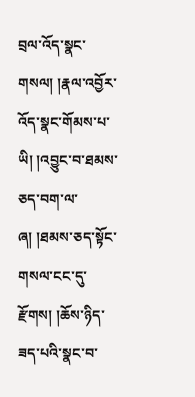བྲལ་འོད་སྣང་གསལ། །རྣལ་འབྱོར་འོད་སྣང་གོམས་པ་ཡི། །འབྱུང་བ་ཐམས་ཅད་བག་ལ་ཞ། །ཐམས་ཅད་སྟོང་གསལ་ངང་དུ་རྫོགས། །ཆོས་ཉིད་ཟད་པའི་སྣང་བ་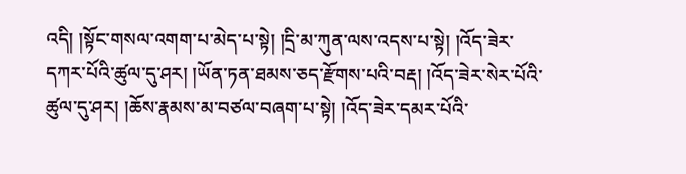འདི། །སྟོང་གསལ་འགག་པ་མེད་པ་སྟེ། །དྲི་མ་ཀུན་ལས་འདས་པ་སྟེ། །འོད་ཟེར་དཀར་པོའི་ཚུལ་དུ་ཤར། །ཡོན་ཏན་ཐམས་ཅད་རྫོགས་པའི་བརྡ། །འོད་ཟེར་སེར་པོའི་ཚུལ་དུ་ཤར། །ཆོས་རྣམས་མ་བཙལ་བཞག་པ་སྟེ། །འོད་ཟེར་དམར་པོའི་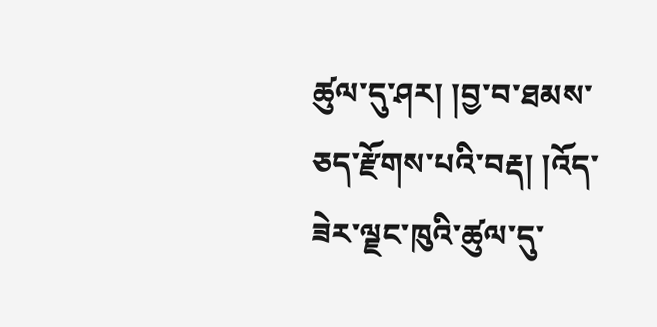ཚུལ་དུ་ཤར། །བྱ་བ་ཐམས་ཅད་རྫོགས་པའི་བརྡ། །འོད་ཟེར་ལྗང་ཁུའི་ཚུལ་དུ་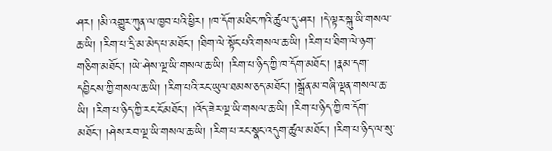ཤར། །མི་འགྱུར་ཀུན་ལ་ཁྱབ་པའི་ཕྱིར། །ཁ་དོག་མཐིང་ཀའི་ཚུལ་དུ་ཤར། །དེ་ལྟར་སྐུ་ཡི་གསལ་ཆ་ཡི། །རིག་པ་དྲི་མ་མེད་པ་མཐོང་། །ཐིག་ལེ་སྟོང་པའི་གསལ་ཆ་ཡི། །རིག་པ་ཐིག་ལེ་ཉག་གཅིག་མཐོང་། །ཡེ་ཤེས་ལྔ་ཡི་གསལ་ཆ་ཡི། །རིག་པ་ཉིད་ཀྱི་ཁ་དོག་མཐོང་། །རྣམ་དག་དབྱིངས་ཀྱི་གསལ་ཆ་ཡི། །རིག་པའི་རང་ཡུལ་ཐམས་ཅད་མཐོང་། །སྒྲོན་མ་བཞི་ལྡན་གསལ་ཆ་ཡི། །རིག་པ་ཉིད་ཀྱི་རང་ངོ་མཐོང་། །འོད་ཟེར་ལྔ་ཡི་གསལ་ཆ་ཡི། །རིག་པ་ཉིད་ཀྱི་ཁ་དོག་མཐོང་། །ཤེས་རབ་ལྔ་ཡི་གསལ་ཆ་ཡི། །རིག་པ་རང་སྣང་འདུག་ཚུལ་མཐོང་། །རིག་པ་ཉིད་ལ་སུ་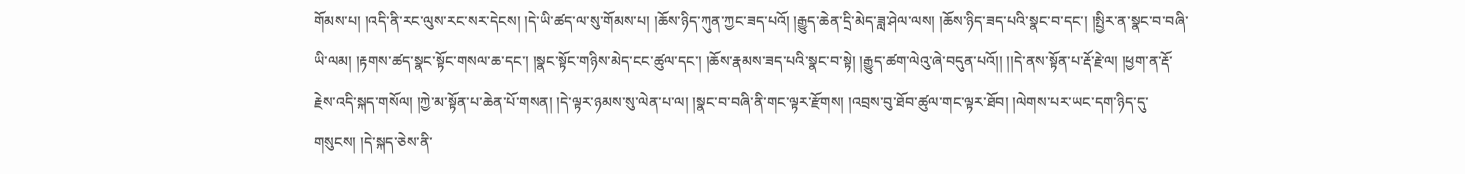གོམས་པ། །འདི་ནི་རང་ལུས་རང་སར་དེངས། །དེ་ཡི་ཚད་ལ་སུ་གོམས་པ། །ཆོས་ཉིད་ཀུན་ཀྱང་ཟད་པའོ། །རྒྱུད་ཆེན་དྲི་མེད་ཟླ་ཤེལ་ལས། །ཆོས་ཉིད་ཟད་པའི་སྣང་བ་དང་། །སྤྱིར་ན་སྣང་བ་བཞི་ཡི་ལམ། །རྟགས་ཚད་སྣང་སྟོང་གསལ་ཆ་དང་། །སྣང་སྟོང་གཉིས་མེད་ངང་ཚུལ་དང་། །ཆོས་རྣམས་ཟད་པའི་སྣང་བ་སྟེ། །རྒྱུད་ཚག་ལེའུ་ཞེ་བདུན་པའོ།། །།དེ་ནས་སྟོན་པ་རྡོ་རྗེ་ལ། །ཕྱག་ན་རྡོ་རྗེས་འདི་སྐད་གསོལ། །ཀྱེ་མ་སྟོན་པ་ཆེན་པོ་གསན། །དེ་ལྟར་ཉམས་སུ་ལེན་པ་ལ། །སྣང་བ་བཞི་ནི་གང་ལྟར་རྫོགས། །འབྲས་བུ་ཐོབ་ཚུལ་གང་ལྟར་ཐོབ། །ལེགས་པར་ཡང་དག་ཉིད་དུ་གསུངས། །དེ་སྐད་ཅེས་ནི་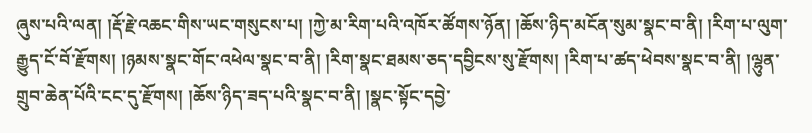ཞུས་པའི་ལན། །རྡོ་རྗེ་འཆང་གིས་ཡང་གསུངས་པ། །ཀྱེ་མ་རིག་པའི་འཁོར་ཚོགས་ཉོན། །ཆོས་ཉིད་མངོན་སུམ་སྣང་བ་ནི། །རིག་པ་ལུག་རྒྱུད་ངོ་བོ་རྫོགས། །ཉམས་སྣང་གོང་འཕེལ་སྣང་བ་ནི། །རིག་སྣང་ཐམས་ཅད་དབྱིངས་སུ་རྫོགས། །རིག་པ་ཚད་ཕེབས་སྣང་བ་ནི། །ལྷུན་གྲུབ་ཆེན་པོའི་ངང་དུ་རྫོགས། །ཆོས་ཉིད་ཟད་པའི་སྣང་བ་ནི། །སྣང་སྟོང་དབྱེ་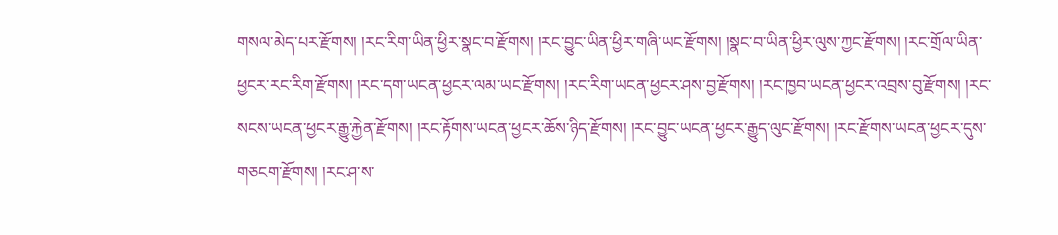གསལ་མེད་པར་རྫོགས། །རང་རིག་ཡིན་ཕྱིར་སྣང་བ་རྫོགས། །རང་བྱུང་ཡིན་ཕྱིར་གཞི་ཡང་རྫོགས། །སྣང་བ་ཡིན་ཕྱིར་ལུས་ཀྱང་རྫོགས། །རང་གྲོལ་ཡིན་ཕྱངར་རང་རིག་རྫོགས། །རང་དག་ཡངན་ཕྱངར་ལམ་ཡང་རྫོགས། །རང་རིག་ཡངན་ཕྱངར་ཤས་བྱ་རྫོགས། །རང་ཁྱབ་ཡངན་ཕྱངར་འབྲས་བུ་རྫོགས། །རང་སངས་ཡངན་ཕྱངར་རྒྱུ་རྐྱེན་རྫོགས། །རང་རྟོགས་ཡངན་ཕྱངར་ཆོས་ཉིད་རྫོགས། །རང་བྱུང་ཡངན་ཕྱངར་རྒྱུད་ལུང་རྫོགས། །རང་རྫོགས་ཡངན་ཕྱངར་དུས་གཅངག་རྫོགས། །རང་ཤ་ས་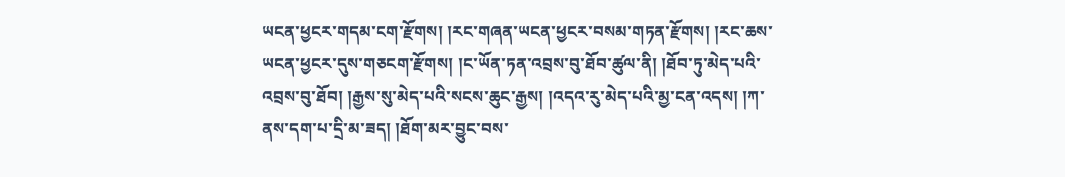ཡངན་ཕྱངར་གདམ་ངག་རྫོགས། །རང་གཞན་ཡངན་ཕྱངར་བསམ་གཏན་རྫོགས། །རང་ཆས་ཡངན་ཕྱངར་དུས་གཅངག་རྫོགས། །ང་ཡོན་ཏན་འབྲས་བུ་ཐོབ་ཚུལ་ནི། །ཐོབ་ཏུ་མེད་པའི་འབྲས་བུ་ཐོབ། །རྒྱས་སུ་མེད་པའི་སངས་ཆུང་རྒྱས། །འདའ་རུ་མེད་པའི་མྱ་ངན་འདས། །ཀ་ནས་དག་པ་དྲི་མ་ཟད། །ཐོག་མར་བྱུང་བས་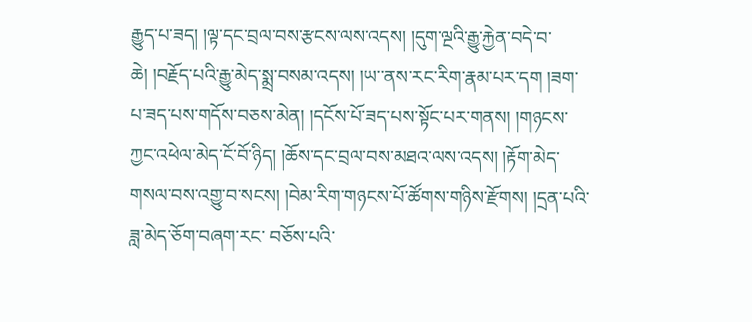རྒྱུད་པ་ཟད། །ལྟ་དང་བྲལ་བས་རྩངས་ལས་འདས། །དུག་ལྔའི་རྒྱུ་རྐྱེན་བདེ་བ་ཆེ། །བརྗོད་པའི་རྒྱུ་མེད་སྨྲ་བསམ་འདས། །ཡ་་ནས་རང་རིག་རྣམ་པར་དག །ཟག་པ་ཟད་པས་གདོས་བཅས་མེན། །དངོས་པོ་ཟད་པས་སྟོང་པར་གནས། །གཉངས་ཀྱང་འཕེལ་མེད་ངོ་བོ་ཉིད། །ཆོས་དང་བྲལ་བས་མཐའ་ལས་འདས། །རྟོག་མེད་གསལ་བས་འགྱུ་བ་སངས། །བེམ་རིག་གཉངས་པོ་ཚོགས་གཉིས་རྫོགས། །དྲན་པའི་ཟླ་མེད་ཅོག་བཞག་རང་ བཅོས་པའི་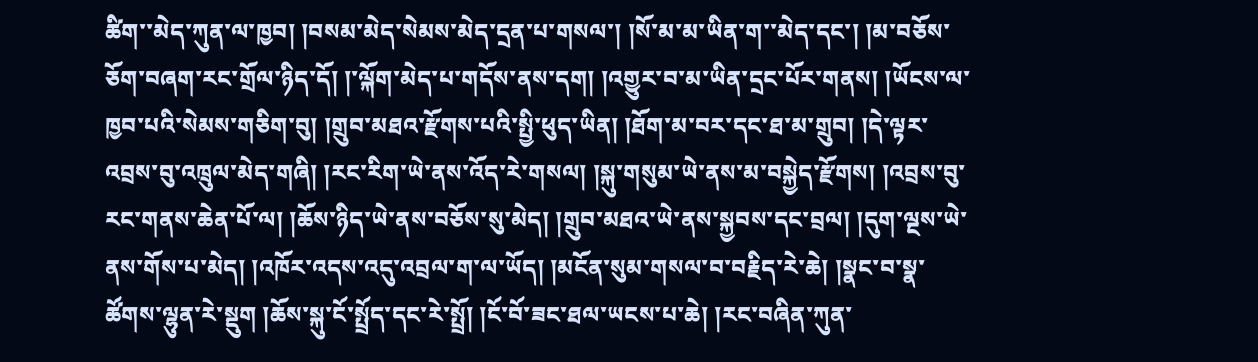ཚིག་་མེད་ཀུན་ལ་ཁྱབ། །བསམ་མེད་སེམས་མེད་དྲན་པ་གསལ་། །སོ་མ་མ་ཡིན་ག་་མེད་དང་། །མ་བཅོས་ཅོག་བཞག་རང་གྲོལ་ཉིད་དོ། །་ལྐོག་མེད་པ་གདོས་ནས་དག། །འགྱུར་བ་མ་ཡིན་དྲང་པོར་གནས། །ཡོངས་ལ་ཁྱབ་པའི་སེམས་གཅིག་བུ། །གྲུབ་མཐའ་རྫོགས་པའི་སྤྱི་ཕུད་ཡིན། །ཐོག་མ་བར་དང་ཐ་མ་གྲུབ། །དེ་ལྟར་འབྲས་བུ་འཁྲུལ་མེད་གཞི། །རང་རིག་ཡེ་ནས་འོད་རེ་གསལ། །སྐུ་གསུམ་ཡེ་ནས་མ་བསྐྱེད་རྫོགས། །འབྲས་བུ་རང་གནས་ཆེན་པོ་ལ། །ཆོས་ཉིད་ཡེ་ནས་བཅོས་སུ་མེད། །གྲུབ་མཐའ་ཡེ་ནས་སྐྱབས་དང་བྲལ། །དུག་ལྔས་ཡེ་ནས་གོས་པ་མེད། །འཁོར་འདས་འདུ་འབྲལ་ག་ལ་ཡོད། །མངོན་སུམ་གསལ་བ་བརྗིད་རེ་ཆེ། །སྣང་བ་སྣ་ཚོགས་ལྷུན་རེ་སྡུག །ཆོས་སྐུ་ངོ་སྤྲོད་དང་རེ་སྤྲོ། །ངོ་བོ་ཟང་ཐལ་ཡངས་པ་ཆེ། །རང་བཞིན་ཀུན་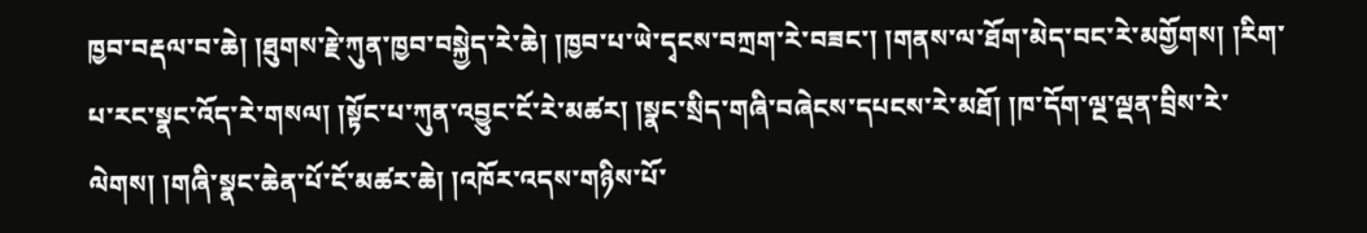ཁྱབ་བརྡལ་བ་ཆེ། །ཐུགས་རྗེ་ཀུན་ཁྱབ་བསྐྱེད་རེ་ཆེ། །ཁྱབ་པ་ཡེ་དྭངས་བཀྲག་རེ་བཟང་། །གནས་ལ་ཐོག་མེད་བང་རེ་མགྱོགས། །རིག་པ་རང་སྣང་འོད་རེ་གསལ། །སྟོང་པ་ཀུན་འབྱུང་ངོ་རེ་མཚར། །སྣང་སྲིད་གཞི་བཞེངས་དཔངས་རེ་མཐོ། །ཁ་དོག་ལྔ་ལྡན་བྲིས་རེ་ལེགས། །གཞི་སྣང་ཆེན་པོ་ངོ་མཚར་ཆེ། །འཁོར་འདས་གཉིས་པོ་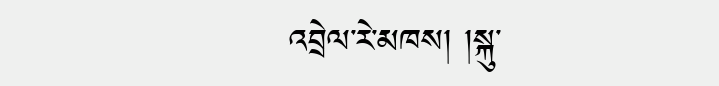འབྲེལ་རེ་མཁས། །སྐུ་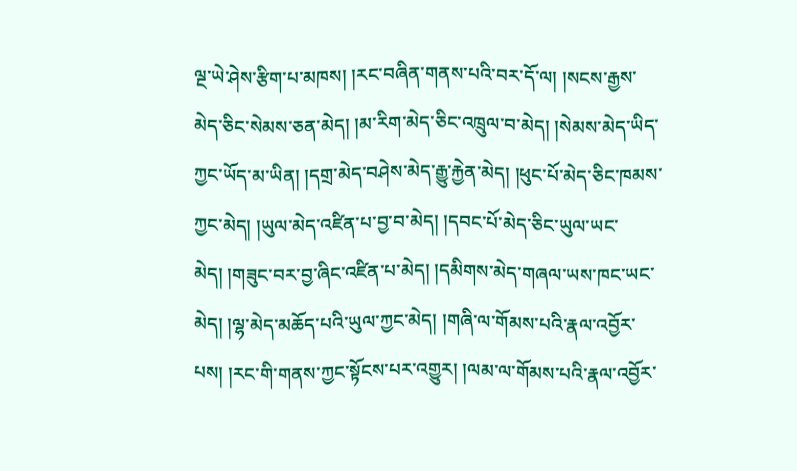ལྔ་ཡེ་ཤེས་རྩིག་པ་མཁས། །རང་བཞིན་གནས་པའི་བར་དོ་ལ། །སངས་རྒྱས་མེད་ཅིང་སེམས་ཅན་མེད། །མ་རིག་མེད་ཅིང་འཁྲུལ་བ་མེད། །སེམས་མེད་ཡིད་ཀྱང་ཡོད་མ་ཡིན། །དགྲ་མེད་བཤེས་མེད་རྒྱུ་རྐྱེན་མེད། །ཕུང་པོ་མེད་ཅིང་ཁམས་ཀྱང་མེད། །ཡུལ་མེད་འཛིན་པ་བྱ་བ་མེད། །དབང་པོ་མེད་ཅིང་ཡུལ་ཡང་མེད། །གཟུང་བར་བྱ་ཞིང་འཛིན་པ་མེད། །དམིགས་མེད་གཞལ་ཡས་ཁང་ཡང་མེད། །ལྷ་མེད་མཆོད་པའི་ཡུལ་ཀྱང་མེད། །གཞི་ལ་གོམས་པའི་རྣལ་འབྱོར་པས། །རང་གི་གནས་ཀྱང་སྟོངས་པར་འགྱུར། །ལམ་ལ་གོམས་པའི་རྣལ་འབྱོར་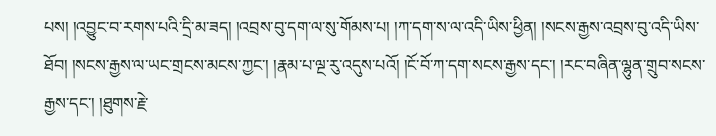པས། །འབྱུང་བ་རགས་པའི་དྲི་མ་ཟད། །འབྲས་བུ་དག་ལ་སུ་གོམས་པ། །ཀ་དག་ས་ལ་འདི་ཡིས་ཕྱིན། །སངས་རྒྱས་འབྲས་བུ་འདི་ཡིས་ཐོབ། །སངས་རྒྱས་ལ་ཡང་གྲངས་མངས་ཀྱང་། །རྣམ་པ་ལྔ་རུ་འདུས་པའོ། །ངོ་བོ་ཀ་དག་སངས་རྒྱས་དང་། །རང་བཞིན་ལྷུན་གྲུབ་སངས་རྒྱས་དང་། །ཐུགས་རྗེ་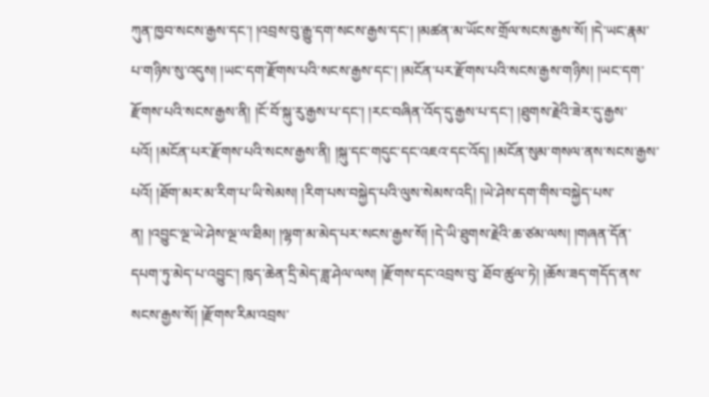ཀུན་ཁྱབ་སངས་རྒྱས་དང་། །འབྲས་བུ་རྒྱུ་དག་སངས་རྒྱས་དང་། །མཚན་མ་ཡོངས་གྲོལ་སངས་རྒྱས་སོ། །དེ་ཡང་རྣམ་པ་གཉིས་སུ་འདུས། །ཡང་དག་རྫོགས་པའི་སངས་རྒྱས་དང་། །མངོན་པར་རྫོགས་པའི་སངས་རྒྱས་གཉིས། །ཡང་དག་རྫོགས་པའི་སངས་རྒྱས་ནི། །ངོ་བོ་སྐུ་རུ་རྒྱས་པ་དང་། །རང་བཞིན་འོད་དུ་རྒྱས་པ་དང་། །ཐུགས་རྗེའི་ཟེར་དུ་རྒྱས་པའོ། །མངོན་པར་རྫོགས་པའི་སངས་རྒྱས་ནི། །སྐུ་དང་གདུང་དང་འཇའ་དང་འོད། །མངོན་སུམ་གསལ་ནས་སངས་རྒྱས་པའོ། །ཐོག་མར་མ་རིག་པ་ཡི་སེམས། །རིག་པས་བསྐྱེད་པའི་ལུས་སེམས་འདི། །ཡེ་ཤེས་དག་གིས་བསྐྱེད་པས་ན། །འབྱུང་ལྔ་ཡེ་ཤེས་ལྔ་ལ་ཐིམ། །ལྷག་མ་མེད་པར་སངས་རྒྱས་སོ། །དེ་ཡི་ཐུགས་རྗེའི་ཆ་ཙམ་ལས། །གཞན་དོན་དཔག་ཏུ་མེད་པ་འབྱུང་། ཁུད་ཆེན་དྲི་མེད་ཟླ་ཤེལ་ལས། །རྫོགས་དང་འབྲས་བུ་ ཐོབ་ཚུལ་ཏེ། །ཆོས་ཟད་གདོད་ནས་སངས་རྒྱས་སོ། །རྫོགས་རིམ་འབྲས་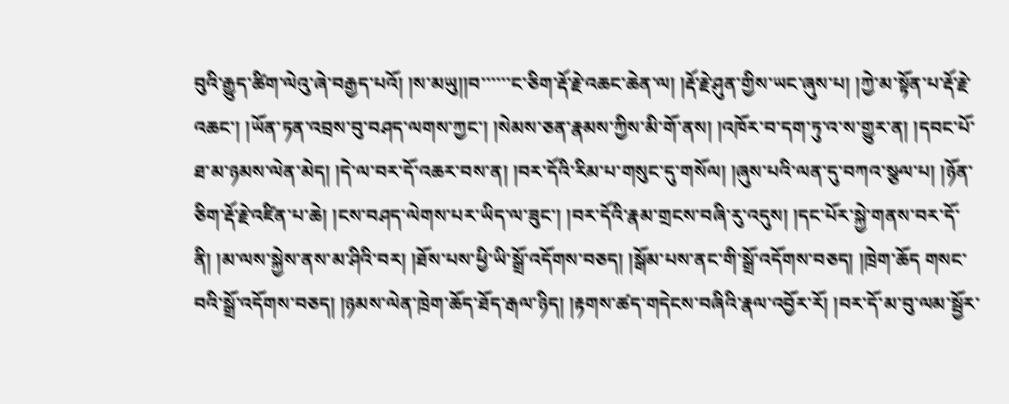བུའི་རྒྱུད་ཚིག་ལེའུ་ཞེ་བརྒྱད་པའོ། །ས་མཡུ།།བ་་་་་་ང་ཅིག་རྡོ་རྗེ་འཆང་ཆེན་ལ། །རྡོ་རྗེ་ཤུན་གྱིས་ཡང་ཞུས་པ། །ཀྱེ་མ་སྟོན་པ་རྡོ་རྗེ་འཆང་། །ཡོན་ཏན་འབྲས་བུ་བཤད་ལགས་ཀྱང་། །སེམས་ཅན་རྣམས་ཀྱིས་མི་གོ་ནས། །འཁོར་བ་དག་ཏུ་འ་ས་གྱུར་ན། །དབང་པོ་ཐ་མ་ཉམས་ལེན་མེད། །དེ་ལ་བར་དོ་འཆར་བས་ན། །བར་དོའི་རིམ་པ་གསུང་དུ་གསོལ། །ཞུས་པའི་ལན་དུ་བཀའ་སྩལ་པ། །ཉོན་ཅིག་རྡོ་རྗེ་འཛིན་པ་ཆེ། །ངས་བཤད་ལེགས་པར་ཡིད་ལ་ཟུང་། །བར་དོའི་རྣམ་གྲངས་བཞི་རུ་འདུས། །དང་པོར་སྐྱེ་གནས་བར་དོ་ནི། །མ་ལས་སྐྱེས་ནས་མ་ཤིའི་བར། །ཐོས་པས་ཕྱི་ཡི་སྒྲོ་འདོགས་བཅད། །སྒོམ་པས་ནང་གི་སྒྲོ་འདོགས་བཅད། །ཁྲེག་ཆོད གསང་བའི་སྒྲོ་འདོགས་བཅད། །ཉམས་ལེན་ཁྲེག་ཆོད་ཐོད་རྒལ་ཉིད། །རྟགས་ཚད་གདེངས་བཞིའི་རྣལ་འབྱོར་རོ། །བར་དོ་མ་བུ་ལམ་སྦྱོར་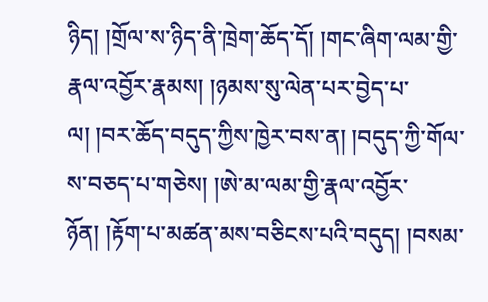ཉིད། །གྲོལ་ས་ཉིད་ནི་ཁྲེག་ཆོད་དོ། །གང་ཞིག་ལམ་གྱི་རྣལ་འབྱོར་རྣམས། །ཉམས་སུ་ལེན་པར་བྱེད་པ་ལ། །བར་ཆོད་བདུད་ཀྱིས་ཁྱེར་བས་ན། །བདུད་ཀྱི་གོལ་ས་བཅད་པ་གཅེས། །ཨེ་མ་ལམ་གྱི་རྣལ་འབྱོར་ཉོན། །རྟོག་པ་མཚན་མས་བཅིངས་པའི་བདུད། །བསམ་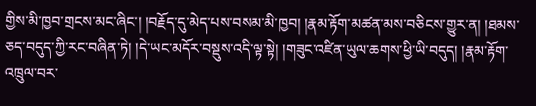གྱིས་མི་ཁྱབ་གྲངས་མང་ཞིང་། །བརྗོད་དུ་མེད་པས་བསམ་མི་ཁྱབ། །རྣམ་རྟོག་མཚན་མས་བཅིངས་གྱུར་ན། །ཐམས་ཅད་བདུད་ཀྱི་རང་བཞིན་ཏེ། །དེ་ཡང་མདོར་བསྡུས་འདི་ལྟ་སྟེ། །གཟུང་འཛིན་ཡུལ་ཆགས་ཕྱི་ཡི་བདུད། །རྣམ་རྟོག་འཁྲུལ་བར་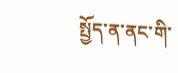སྤྱོད་ན་ནང་གི་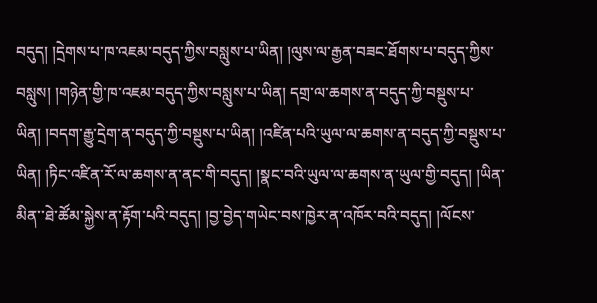བདུད། །དྲེགས་པ་ཁ་འཇམ་བདུད་ཀྱིས་བསླུས་པ་ཡིན། །ལུས་ལ་རྒྱན་བཟང་ཐོགས་པ་བདུད་ཀྱིས་བསླུས། །གཉེན་གྱི་ཁ་འཇམ་བདུད་ཀྱིས་བསླུས་པ་ཡིན། དགྲ་ལ་ཆགས་ན་བདུད་ཀྱི་བསྡུས་པ་ཡིན། །བདག་རྒྱུ་དྲེག་ན་བདུད་ཀྱི་བསྡུས་པ་ཡིན། །འཛིན་པའི་ཡུལ་ལ་ཆགས་ན་བདུད་ཀྱི་བསྡུས་པ་ཡིན། །ཏིང་འཛིན་རོ་ལ་ཆགས་ན་ནང་གི་བདུད། །སྣང་བའི་ཡུལ་ལ་ཆགས་ན་ཡུལ་གྱི་བདུད། །ཡིན་མིན་་ཐེ་ཚོམ་སྐྱེས་ན་རྟོག་པའི་བདུད། །བྱ་བྱེད་གཡེང་བས་ཁྱེར་ན་འཁོར་བའི་བདུད། །ལོངས་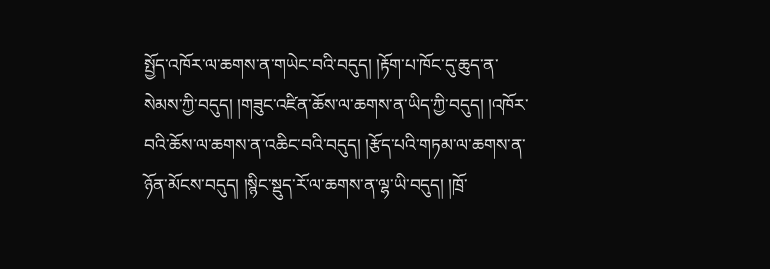སྤྱོད་འཁོར་ལ་ཆགས་ན་གཡེང་བའི་བདུད། །རྟོག་པ་ཁོང་དུ་ཆུད་ན་སེམས་ཀྱི་བདུད། །གཟུང་འཛིན་ཆོས་ལ་ཆགས་ན་ཡིད་ཀྱི་བདུད། །འཁོར་བའི་ཆོས་ལ་ཆགས་ན་འཆིང་བའི་བདུད། །རྩོད་པའི་གཏམ་ལ་ཆགས་ན་ཉོན་མོངས་བདུད། །སྙིང་སྡུད་རོ་ལ་ཆགས་ན་ལྷ་ཡི་བདུད། །ཁྲོ་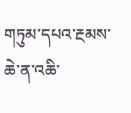གཏུམ་དཔའ་རྔམས་ཆེ་ན་འཆི་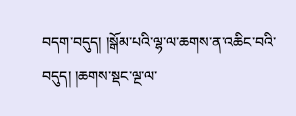བདག་བདུད། །སྒོམ་པའི་ལྷ་ལ་ཆགས་ན་འཆིང་བའི་བདུད། །ཆགས་སྡང་ལྔ་ལ་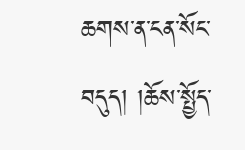ཆགས་ན་ངན་སོང་བདུད། །ཆོས་སྤྱོད་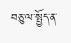བཅུ་ལ་སྤྱོད་ན་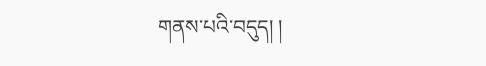གནས་པའི་བདུད། །